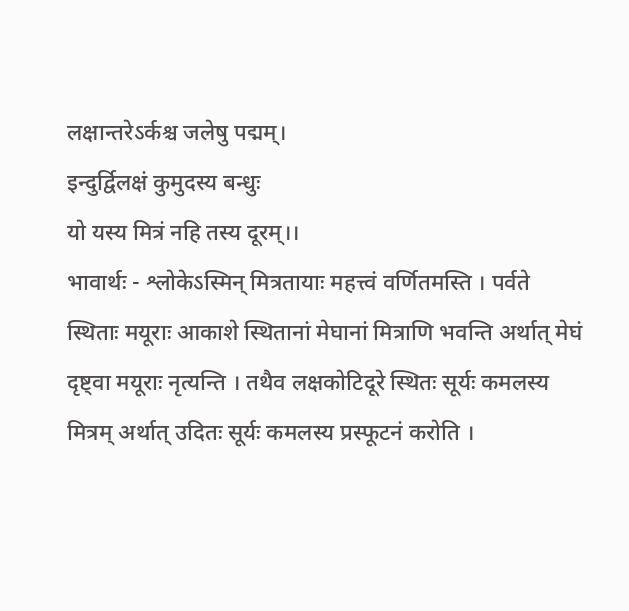लक्षान्तरेऽर्कश्च जलेषु पद्मम्।
इन्दुर्द्विलक्षं कुमुदस्य बन्धुः
यो यस्य मित्रं नहि तस्य दूरम्।।
भावार्थः - श्लोकेऽस्मिन् मित्रतायाः महत्त्वं वर्णितमस्ति । पर्वते स्थिताः मयूराः आकाशे स्थितानां मेघानां मित्राणि भवन्ति अर्थात् मेघं दृष्ट्वा मयूराः नृत्यन्ति । तथैव लक्षकोटिदूरे स्थितः सूर्यः कमलस्य मित्रम् अर्थात् उदितः सूर्यः कमलस्य प्रस्फूटनं करोति ।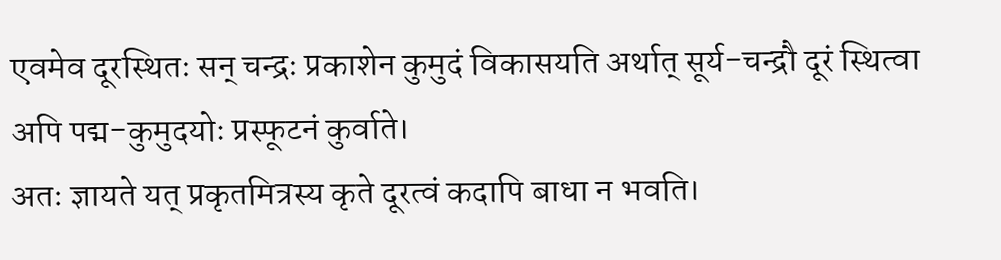एवमेव दूरस्थितः सन् चन्द्रः प्रकाशेन कुमुदं विकासयति अर्थात् सूर्य-चन्द्रौ दूरं स्थित्वा अपि पद्म-कुमुदयोः प्रस्फूटनं कुर्वाते।
अतः ज्ञायते यत् प्रकृतमित्रस्य कृते दूरत्वं कदापि बाधा न भवति।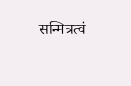सन्मित्रत्वं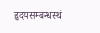हृदयसम्बन्धस्थं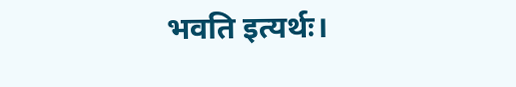भवति इत्यर्थः।